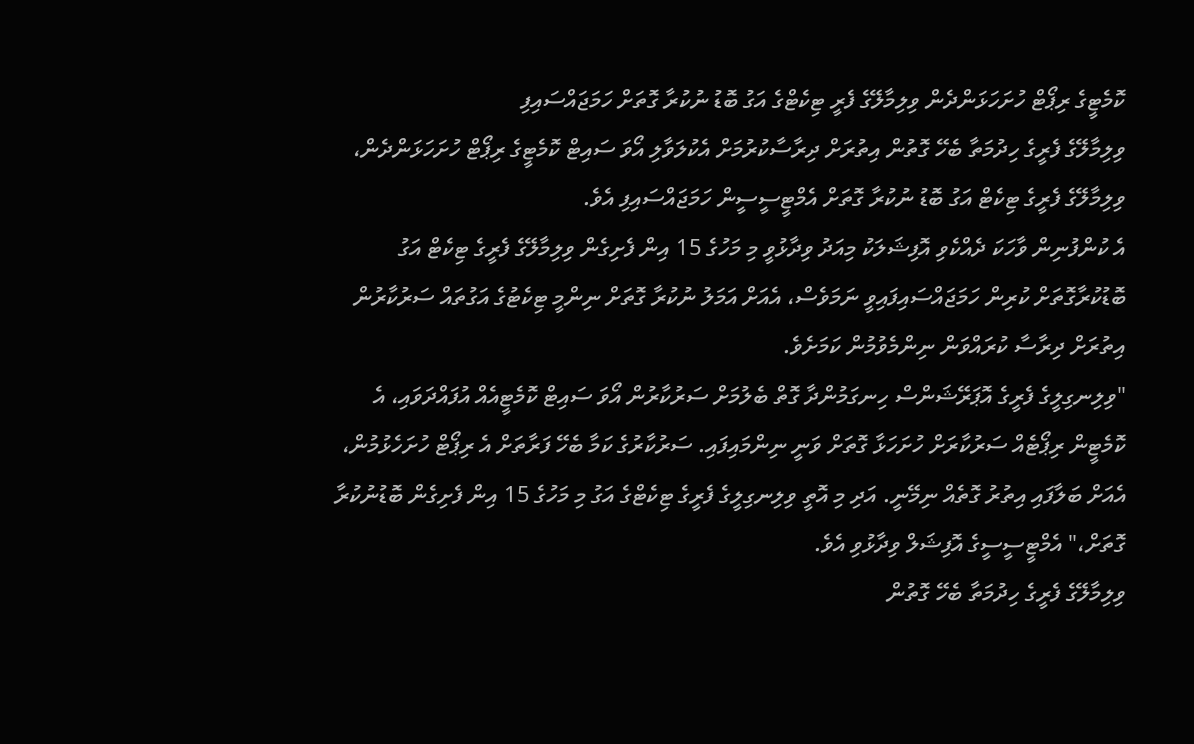ކޮމެޓީގެ ރިޕޯޓް ހުށަހަޅަންދެން ވިލިމާލޭގެ ފެރީ ޓިކެޓްގެ އަގު ބޮޑު ނުކުރާ ގޮތަށް ހަމަޖައްސައިފި
ވިލިމާލޭގެ ފެރީގެ ހިދުމަތާ ބެހޭ ގޮތުން އިތުރަށް ދިރާސާކުރުމަށް އެކުލަވާލި އޯވަ ސައިޓް ކޮމެޓީގެ ރިޕޯޓް ހުށަހަޅަންދެން، ވިލިމާލޭގެ ފެރީގެ ޓިކެޓް އަގު ބޮޑު ނުކުރާ ގޮތަށް އެމްޓީސީސީން ހަމަޖައްސައިފި އެވެ.
އެ ކުންފުނިން ވާހަކަ ދެއްކެވި އޮފިޝަލަކު މިއަދު ވިދާޅުވީ މި މަހުގެ 15 އިން ފެށިގެން ވިލިމާލޭގެ ފެރީގެ ޓިކެޓް އަގު ބޮޑުކުރާގޮތަށް ކުރިން ހަމަޖައްސައިފައިވީ ނަމަވެސް، އެއަށް އަމަލު ނުކުރާ ގޮތަށް ނިންމީ ޓިކެޓުގެ އަގުތައް ސަރުކާރުން އިތުރަށް ދިރާސާ ކުރައްވަން ނިންމެވުމުން ކަމަށެވެ.
"ވިލިނގިލީގެ ފެރީގެ އޮޕަރޭޝަންސް ހިނގަމުންދާ ގޮތް ބެލުމަށް ސަރުކާރުން އޯވަ ސައިޓް ކޮމެޓީއެއް އުފައްދަވައި، އެ ކޮމެޓީން ރިޕޯޓެއް ސަރުކާރަށް ހުށަހަޅާ ގޮތަށް ވަނީ ނިންމައިފައި. ސަރުކާރުގެ ކަމާ ބެހޭ ފަރާތަށް އެ ރިޕޯޓް ހުށަހެޅުމުން، އެއަށް ބަލާފައި އިތުރު ގޮތެއް ނިމޭނީ. އަދި މި އޮތީ ވިލިނގިލީގެ ފެރީގެ ޓިކެޓްގެ އަގު މި މަހުގެ 15 އިން ފެށިގެން ބޮޑުނުކުރާ ގޮތަށް،" އެމްޓީސީސީގެ އޮފިޝަލް ވިދާޅުވި އެވެ.
ވިލިމާލޭގެ ފެރީގެ ހިދުމަތާ ބެހޭ ގޮތުން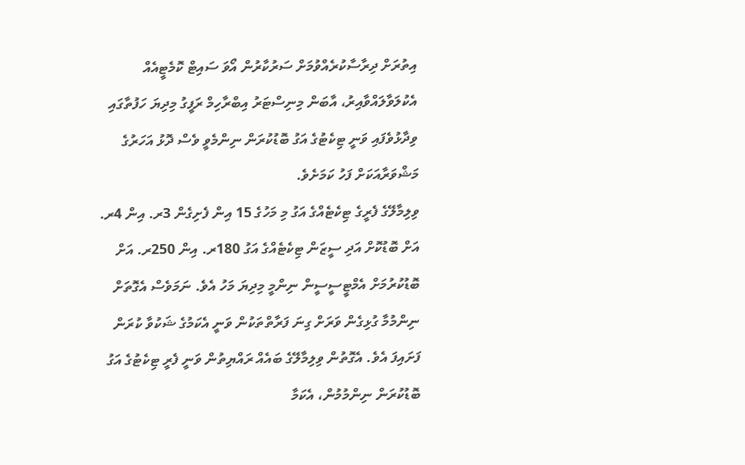އިތުރަށް ދިރާސާކުރެއްވުމަށް ސަރުކާރުން އޯވަ ސައިޓް ކޮމެޓީއެއް އެކުލަވާލައްވާއިރު، އާބަން މިނިސްޓަރު އިބްރާހިމް ރަފީގު މިދިޔަ ހަފުތާގައި ވިދާޅުވެފައި ވަނީ ޓިކެޓުގެ އަގު ބޮޑުކުރަން ނިންމެވީ ވެސް ދޮޅު އަހަރުގެ މަޝްވަރާއަކަށް ފަހު ކަމަށެވެ.
ވިލިމާލޭގެ ފެރީގެ ޓިކެޓެއްގެ އަގު މި މަހުގެ 15 އިން ފެށިގެން 3ރ. އިން 4ރ. އަށް ބޮޑުކޮށް އަދި ސީޒަން ޓިކެޓެއްގެ އަގު 180ރ. އިން 250ރ. އަށް ބޮޑުކުރުމަށް އެމްޓީސީސީން ނިންމީ މިދިޔަ މަހު އެވެ. ނަމަވެސް އެގޮތަށް ނިންމުމާ ގުޅިގެން ވަރަށް ގިނަ ފަރާތްތަކުން ވަނީ އެކަމުގެ ޝަކުވާ ކުރަން ފަށައިފަ އެވެ. އެގޮތުން ވިލިމާލޭގެ ބައެއް ރައްޔިތުން ވަނީ ފެރީ ޓިކެޓުގެ އަގު ބޮޑުކުރަން ނިންމުމުން، އެކަމާ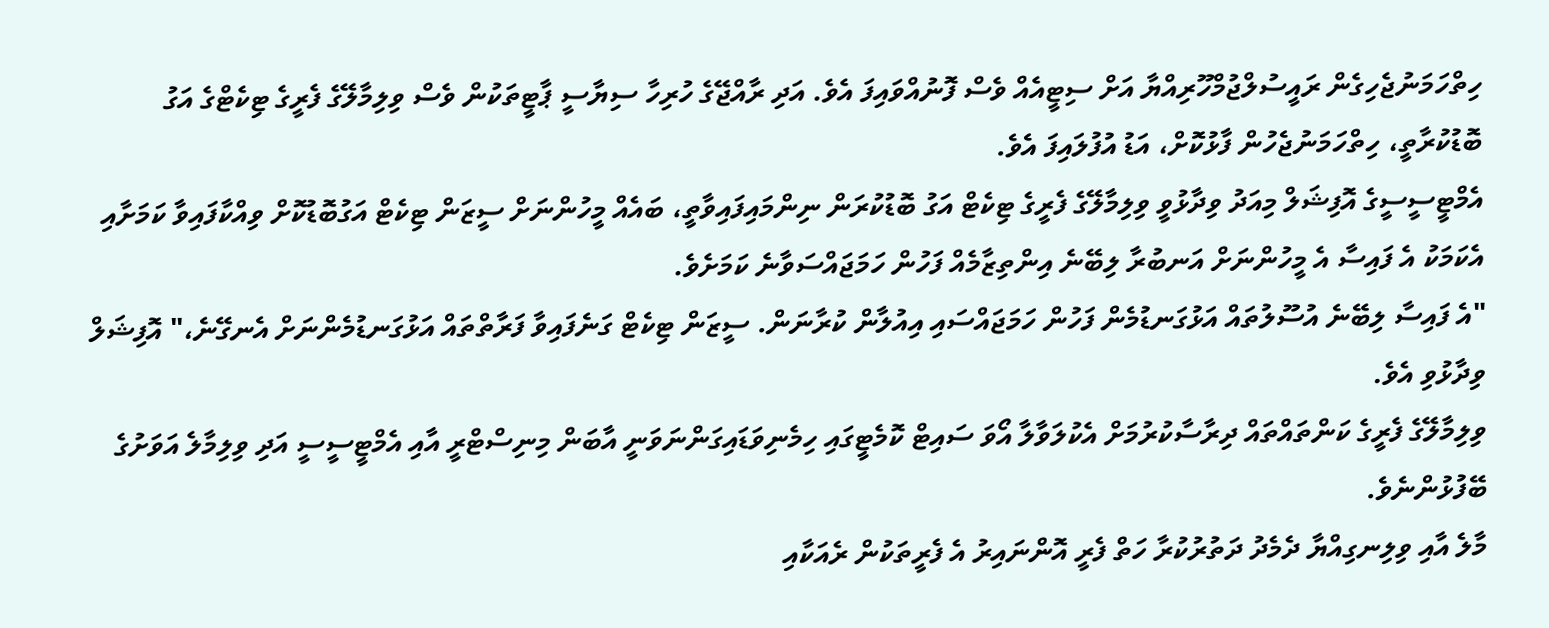ހިތްހަމަނުޖެހިގެން ރައީސުލްޖުމްހޫރިއްޔާ އަށް ސިޓީއެއް ވެސް ފޮނުއްވައިފަ އެވެ. އަދި ރާއްޖޭގެ ހުރިހާ ސިޔާސީ ޕާޓީތަކުން ވެސް ވިލިމާލޭގެ ފެރީގެ ޓިކެޓްގެ އަގު ބޮޑުކުރާތީ، ހިތްހަމަނުޖެހުން ފާޅުކޮށް، އަޑު އުފުލައިފަ އެވެ.
އެމްޓީސީސީގެ އޮފިޝަލް މިއަދު ވިދާޅުވީ ވިލިމާލޭގެ ފެރީގެ ޓިކެޓް އަގު ބޮޑުކުރަން ނިންމައިފައިވާތީ، ބައެއް މީހުންނަށް ސީޒަން ޓިކެޓް އަގުބޮޑުކޮށް ވިއްކާފައިވާ ކަމަށާއި އެކަމަކު އެ ފައިސާ އެ މީހުންނަށް އަނބުރާ ލިބޭނެ އިންތިޒާމެއް ފަހުން ހަމަޖައްސަވާނެ ކަމަށެވެ.
"އެ ފައިސާ ލިބޭނެ އުސޫލުތައް އަޅުގަނޑުމެން ފަހުން ހަމަޖައްސައި އިއުލާން ކުރާނަން. ސީޒަން ޓިކެޓް ގަނެފައިވާ ފަރާތްތައް އަޅުގަނޑުމެންނަށް އެނގޭނެ،" އޮފިޝަލް ވިދާޅުވި އެވެ.
ވިލިމާލޭގެ ފެރީގެ ކަންތައްތައް ދިރާސާކުރުމަށް އެކުލަވާލާ އޯވަ ސައިޓް ކޮމެޓީގައި ހިމެނިވަޑައިގަންނަވަނީ އާބަން މިނިސްޓްރީ އާއި އެމްޓީސީސީ އަދި ވިލިމާލެ އަވަށުގެ ބޭފުޅުންނެވެ.
މާލެ އާއި ވިލިނގިއްޔާ ދެމެދު ދަތުރުކުރާ ހަތް ފެރީ އޮންނައިރު އެ ފެރީތަކުން ރެއަކާއި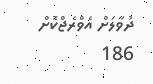ދުވާލަށް އެވްރެޖްކޮށް 186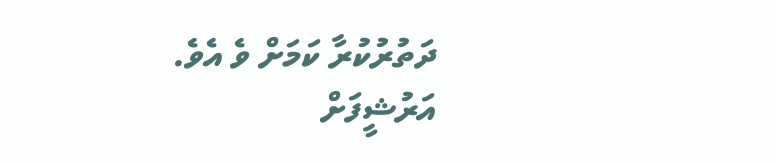ދަތުރުކުރާ ކަމަށް ވެ އެވެ.
އަރުޝީފަށް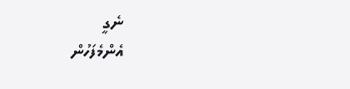ނެގީ
އެންމެފަހުން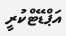އަޕްޑޭޓްކުރީ